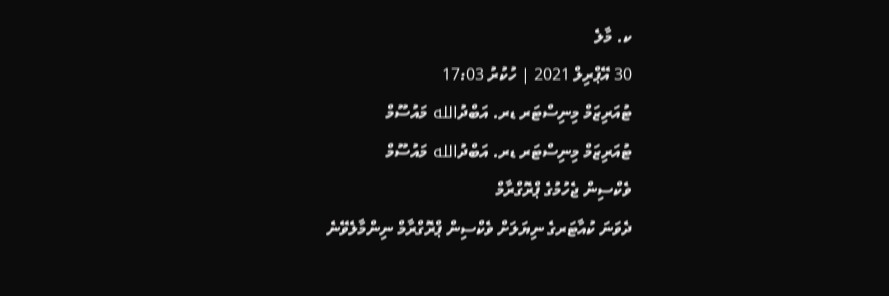ކ. މާލެ
30 އޭޕްރިލް 2021 | ހުކުރު 17:03
ޓުއަރިޒަމް މިނިސްޓަރ ޑރ. އަބްދުالله މައުސޫމް
ޓުއަރިޒަމް މިނިސްޓަރ ޑރ. އަބްދުالله މައުސޫމް
ވެކްސިން ޖެހުމުގެ ޕްރޮގްރާމް
ދެވަނަ ކުއާޓަރގެ ނިޔަލަށް ވެކްސިން ޕްރޮގްރާމް ނިންމާލެވޭނެ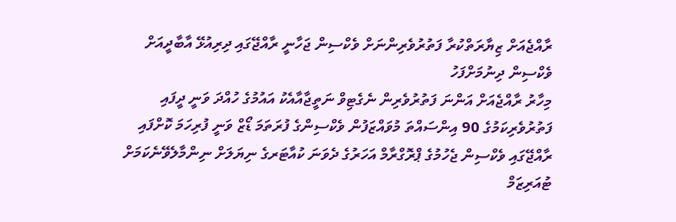ރާއްޖެއަށް ޒިޔާރަތްކުރާ ފަތުރުވެރިންނަށް ވެކްސިން ޖަހާނީ ރާއްޖޭގައި ދިރިއުޅޭ އާބާދީއަށް ވެކްސިން ދިނުމަށްފަހު
މިހާރު ރާއްޖެއަށް އަންނަ ފަތުރުވެރިން ނެގެޓިވް ނަތީޖާއާއެކު އައުމުގެ ހުއްދަ ވަނީ ދީފައި
ފަތުރުވެރިކަމުގެ 90 އިންސައްތަ މުވައްޒަފުން ވެކްސިންގެ ފުރަތަމަ ޑޯޒް ވަނީ ފުރިހަމަ ކޮށްފައި
ރާއްޖޭގައި ވެކްސިން ޖެހުމުގެ ޕްރޮގްރާމް އަހަރުގެ ދެވަނަ ކުއާޓަރގެ ނިޔަލަށް ނިންމާލެވޭނެކަމަށް ޓުއަރިޒަމް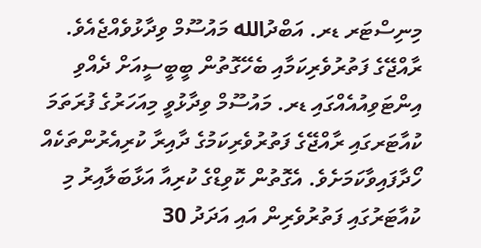މިނިސްޓަރ ޑރ. އަބްދުالله މައުސޫމް ވިދާޅުވެއްޖެއެވެ.
ރާއްޖޭގެ ފަތުރުވެރިކަމާއި ބެހޭގޮތުން ބީބީސީއަށް ދެއްވި އިންޓަވިއުއެއްގައި ޑރ. މައުސޫމް ވިދާޅުވީ މިއަހަރުގެ ފުރަތަމަ ކުއާޓަރގައި ރާއްޖޭގެ ފަތުރުވެރިކަމުގެ ދާއިރާ ކުރިއެރުންތަކެއް ހޯދާފައިވާކަމަށެވެ. އެގޮތުން ކޮވިޑްގެ ކުރިއާ އަޅާބަލާއިރު މި ކުއާޓަރުގައި ފަތުރުވެރިން އައި އަދަދު 30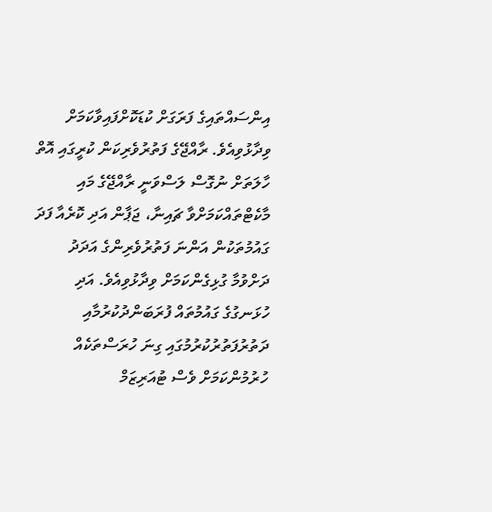އިންސައްތައިގެ ފަރަގަށް ކުޑަކޮށްފައިވާކަމަށް ވިދާޅުވިއެވެ. ރާއްޖޭގެ ފަތުރުވެރިކަން ކުރީގައި އޮތް ހާލަތަށް ނުގޮސް ލަސްވަނީ ރާއްޖޭގެ މައި މާކެޓްތައްކަމަށްވާ ޗައިނާ، ޖަޕާން އަދި ކޮރެއާ ފަދަ ގައުމުތަކުން އަންނަ ފަތުރުވެރިންގެ އަދަދު ދަށްވުމާ ގުޅިގެންކަމަށް ވިދާޅުވިއެވެ. އަދި ހުޅަނގުގެ ގައުމުތައް ފުރަބަންދުކުރުމާއި ދަތުރުފަތުރުކުރުމުގައި ގިނަ ހުރަސްތަކެއް ހުރުމުންކަމަށް ވެސް ޓުއަރިޒަމް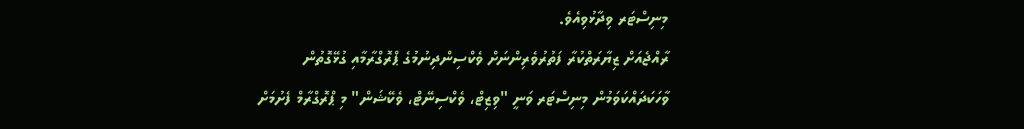މިނިސްޓަރ ވިދާޅުވިއެވެ.
ރާއްޖެއަށް ޒިޔާރަތްކުރާ ފަތުރުވެރިންނަށް ވެކްސިންދިނުމުގެ ޕްރޮގްރާމާއި ގުޅޭގޮތުން ވާހަކަދައްކަވަމުން މިނިސްޓަރ ވަނީ "ވިޒިޓް، ވެކްސިނޭޓް، ވެކޭޝަން" މި ޕްރޮގްރާމް ފެށުމަށް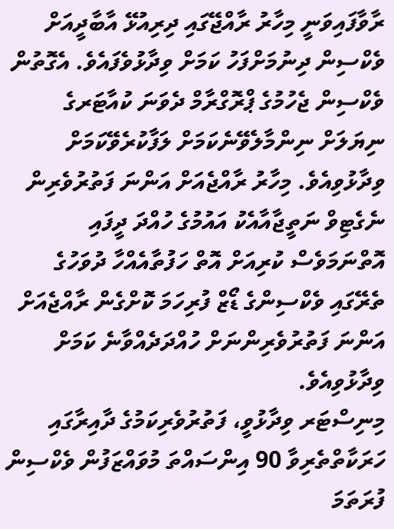ރާވާފައިވަނީ މިހާރު ރާއްޖޭގައި ދިރިއުޅޭ އާބާދީއަށް ވެކްސިން ދިނުމަށްފަހު ކަމަށް ވިދާޅުވެފައެވެ. އެގޮތުން ވެކްސިން ޖެހުމުގެ ޕްރޮގްރާމް ދެވަނަ ކުއާޓަރގެ ނިޔަލަށް ނިންމާލެވޭނެކަމަށް ލަފާކުރެވޭކަމަށް ވިދާޅުވިއެވެ. މިހާރު ރާއްޖެއަށް އަންނަ ފަތުރުވެރިން ނެގެޓިވް ނަތީޖާއާއެކު އައުމުގެ ހުއްދަ ދީފައި އޮތްނަމަވެސް ކުރިއަށް އޮތް ހަފުތާއެއްހާ ދުވަހުގެ ތެރޭގައި ވެކްސިންގެ ޑޯޒް ފުރިހަމަ ކޮށްގެން ރާއްޖެއަށް އަންނަ ފަތުރުވެރިންނަށް ހުއްދަދެއްވާނެ ކަމަށް ވިދާޅުވިއެވެ.
މިނިސްޓަރ ވިދާޅުވީ، ފަތުރުވެރިކަމުގެ ދާއިރާގައި ހަރަކާތްތެރިވާ 90 އިންސައްތަ މުވައްޒަފުން ވެކްސިން ފުރަތަމަ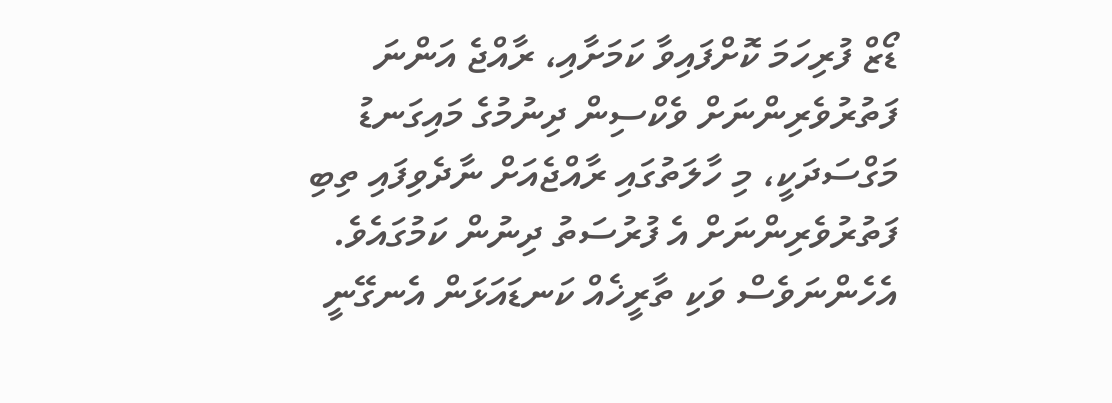ޑޯޒް ފުރިހަމަ ކޮށްފައިވާ ކަމަށާއި، ރާއްޖެ އަންނަ ފަތުރުވެރިންނަށް ވެކްސިން ދިނުމުގެ މައިގަނޑު މަގްސަދަކީ، މި ހާލަތުގައި ރާއްޖެއަށް ނާދެވިފައި ތިބި ފަތުރުވެރިންނަށް އެ ފުރުސަތު ދިނުން ކަމުގައެވެ. އެހެންނަވެސް ވަކި ތާރީޚެއް ކަނޑައަޅަން އެނގޭނީ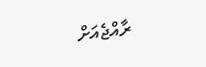ރާއްޖެއަށް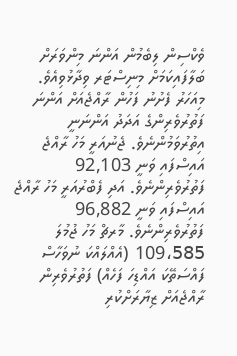ވެކްސިން ލިބެމުން އަންނަ މިންވަރަށް ބަލާފައިކަމަށް މިނިސްޓަރ ވިދާޅުވިއެވެ.
މިއަހަރު ފެށުނު ފަހުން ރާއްޖެއަށް އަންނަ ފަތުރުވެރިންގެ އަދަދު އަންނަނީ އިތުރުވަމުންނެވެ. ޖެނުއަރީ މަހު ރާއްޖެ އައިސްފައި ވަނީ 92,103 ފަތުރުވެރިންނެވެ. އަދި ފެބްރުއަރީ މަހު ރާއްޖެ އައިސްފައި ވަނީ 96,882 ފަތުރުވެރިންނެވެ. މާރޗް މަހު ޖުމުލަ 109،585 (އެއްލައްކަ ނުވަހާސް ފައްސަތޭކަ އައްޑިހަ ފަހެއް) ފަތުރުވެރިން ރާއްޖެއަށް ޒިޔާރަށްކުރި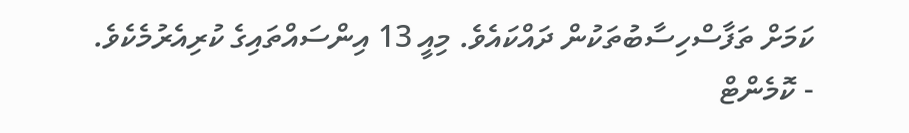ކަމަށް ތަފާސްހިސާބުތަކުން ދައްކައެވެ. މިއީ 13 އިންސައްތައިގެ ކުރިއެރުމެކެވެ.
- ކޮމެންޓް